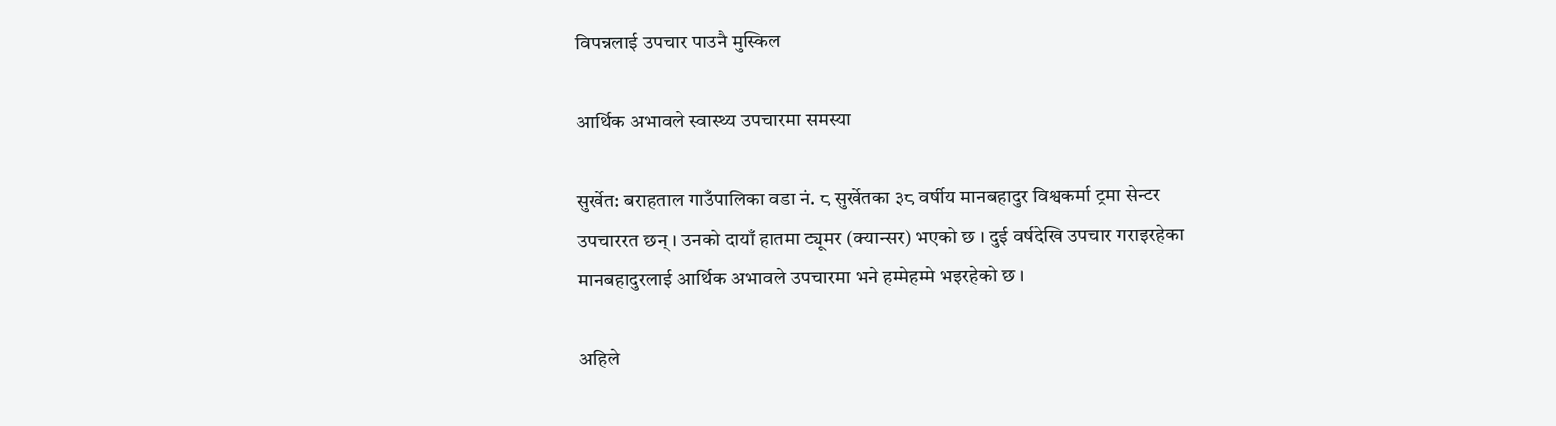विपन्नलाई उपचार पाउनै मुस्किल

आर्थिक अभावले स्वास्थ्य उपचारमा समस्या

सुर्खेत: बराहताल गाउँपालिका वडा नं. ८ सुर्खेतका ३८ वर्षीय मानबहादुर विश्वकर्मा ट्रमा सेन्टर उपचाररत छन् । उनको दायाँ हातमा ट्यूमर (क्यान्सर) भएको छ । दुई वर्षदेखि उपचार गराइरहेका मानबहादुरलाई आर्थिक अभावले उपचारमा भने हम्मेहम्मे भइरहेको छ ।

अहिले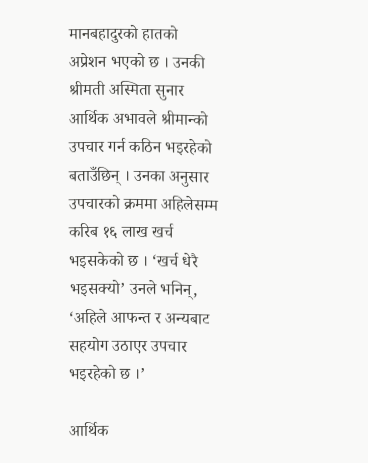मानबहादुरको हातको अप्रेशन भएको छ । उनकी श्रीमती अस्मिता सुनार आर्थिक अभावले श्रीमान्को उपचार गर्न कठिन भइरहेको बताउँछिन् । उनका अनुसार उपचारको क्रममा अहिलेसम्म करिब १६ लाख खर्च भइसकेको छ । ‘खर्च धेरै भइसक्यो’ उनले भनिन्, ‘अहिले आफन्त र अन्यबाट सहयोग उठाएर उपचार भइरहेको छ ।’

आर्थिक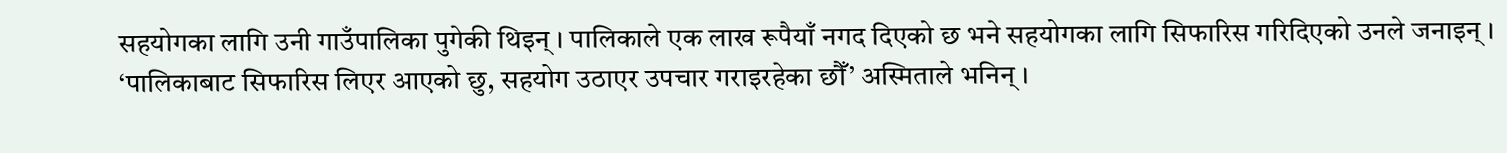सहयोगका लागि उनी गाउँपालिका पुगेकी थिइन् । पालिकाले एक लाख रूपैयाँ नगद दिएको छ भने सहयोगका लागि सिफारिस गरिदिएको उनले जनाइन् । ‘पालिकाबाट सिफारिस लिएर आएको छु, सहयोग उठाएर उपचार गराइरहेका छौँ’ अस्मिताले भनिन् ।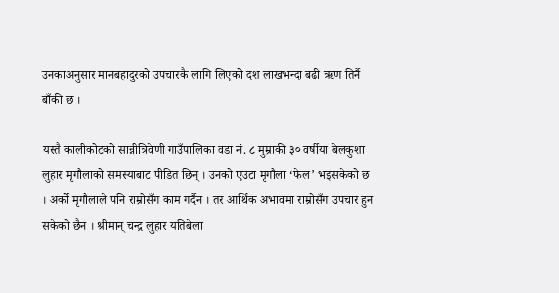उनकाअनुसार मानबहादुरको उपचारकै लागि लिएको दश लाखभन्दा बढी ऋण तिर्नै बाँकी छ ।

यस्तै कालीकोटको सान्नीत्रिवेणी गाउँपालिका वडा नं. ८ मुम्राकी ३० वर्षीया बेलकुशा लुहार मृगौलाको समस्याबाट पीडित छिन् । उनको एउटा मृगौला ‘फेल’ भइसकेको छ । अर्को मृगौलाले पनि राम्रोसँग काम गर्दैन । तर आर्थिक अभावमा राम्रोसँग उपचार हुन सकेको छैन । श्रीमान् चन्द्र लुहार यतिबेला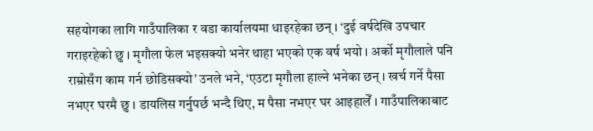सहयोगका लागि गाउँपालिका र वडा कार्यालयमा धाइरहेका छन् । ‘दुई वर्षदेखि उपचार गराइरहेको छु । मृगौला फेल भइसक्यो भनेर थाहा भएको एक वर्ष भयो । अर्को मृगौलाले पनि राम्रोसँग काम गर्न छोडिसक्यो’ उनले भने, ‘एउटा मृगौला हाल्ने भनेका छन् । खर्च गर्ने पैसा नभएर घरमै छु । डायलिस गर्नुपर्छ भन्दै थिए, म पैसा नभएर घर आइहालेँ । गाउँपालिकाबाट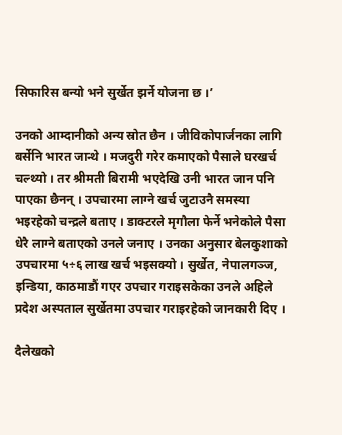सिफारिस बन्यो भने सुर्खेत झर्ने योजना छ ।’

उनको आम्दानीको अन्य स्रोत छैन । जीविकोपार्जनका लागि बर्सेनि भारत जान्थे । मजदुरी गरेर कमाएको पैसाले घरखर्च चल्थ्यो । तर श्रीमती बिरामी भएदेखि उनी भारत जान पनि पाएका छैनन् । उपचारमा लाग्ने खर्च जुटाउनै समस्या भइरहेको चन्द्रले बताए । डाक्टरले मृगौला फेर्ने भनेकोले पैसा धेरै लाग्ने बताएको उनले जनाए । उनका अनुसार बेलकुशाको उपचारमा ५÷६ लाख खर्च भइसक्यो । सुर्खेत, नेपालगञ्ज, इन्डिया, काठमाडौं गएर उपचार गराइसकेका उनले अहिले प्रदेश अस्पताल सुर्खेतमा उपचार गराइरहेको जानकारी दिए ।

दैलेखको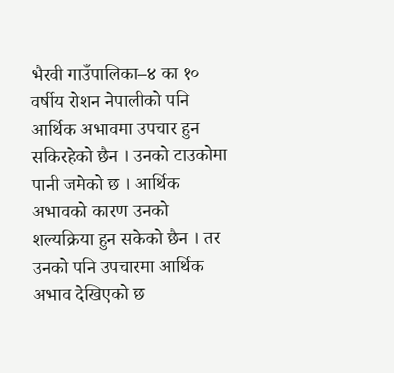भैरवी गाउँपालिका–४ का १० वर्षीय रोशन नेपालीको पनि आर्थिक अभावमा उपचार हुन सकिरहेको छैन । उनको टाउकोमा पानी जमेको छ । आर्थिक अभावको कारण उनको शल्यक्रिया हुन सकेको छैन । तर उनको पनि उपचारमा आर्थिक अभाव देखिएको छ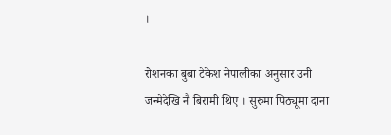।

रोशनका बुबा टेकेश नेपालीका अनुसार उनी जन्मेदेखि नै बिरामी थिए । सुरुमा पिठ्यूमा दाना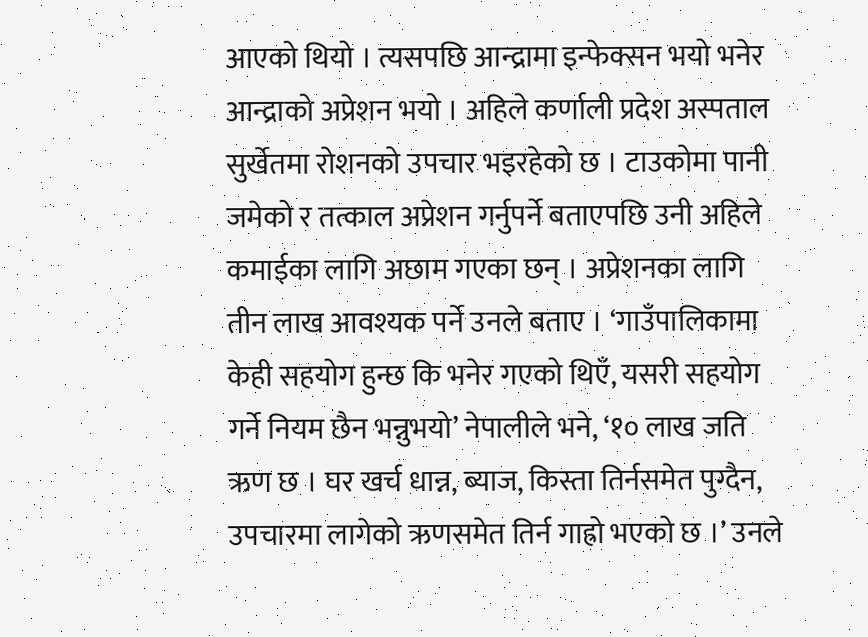आएको थियो । त्यसपछि आन्द्रामा इन्फेक्सन भयो भनेर आन्द्राको अप्रेशन भयो । अहिले कर्णाली प्रदेश अस्पताल सुर्खेतमा रोशनको उपचार भइरहेको छ । टाउकोमा पानी जमेको र तत्काल अप्रेशन गर्नुपर्ने बताएपछि उनी अहिले कमाईका लागि अछाम गएका छन् । अप्रेशनका लागि तीन लाख आवश्यक पर्ने उनले बताए । ‘गाउँपालिकामा केही सहयोग हुन्छ कि भनेर गएको थिएँ, यसरी सहयोग गर्ने नियम छैन भन्नुभयो’ नेपालीले भने, ‘१० लाख जति ऋण छ । घर खर्च धान्न, ब्याज, किस्ता तिर्नसमेत पुग्दैन, उपचारमा लागेको ऋणसमेत तिर्न गाह्रो भएको छ ।’ उनले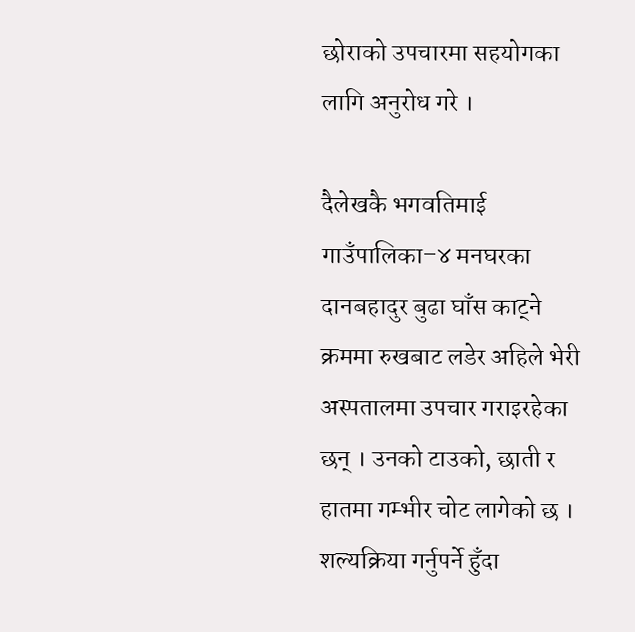छोराको उपचारमा सहयोगका लागि अनुरोध गरे ।

दैलेखकै भगवतिमाई गाउँपालिका–४ मनघरका दानबहादुर बुढा घाँस काट्ने क्रममा रुखबाट लडेर अहिले भेरी अस्पतालमा उपचार गराइरहेका छन् । उनको टाउको, छाती र हातमा गम्भीर चोट लागेको छ । शल्यक्रिया गर्नुपर्ने हुँदा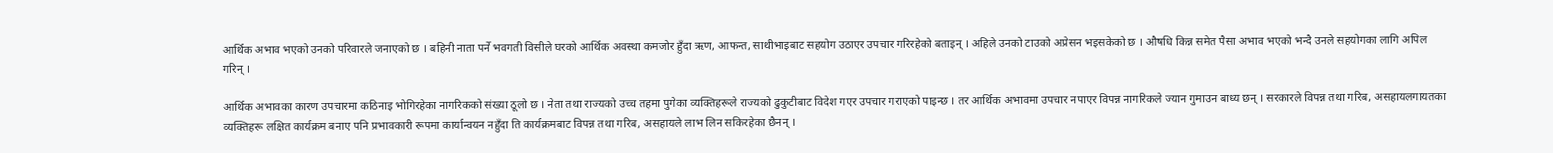आर्थिक अभाव भएको उनको परिवारले जनाएको छ । बहिनी नाता पर्ने भवगती विसीले घरको आर्थिक अवस्था कमजोर हुँदा ऋण, आफन्त, साथीभाइबाट सहयोग उठाएर उपचार गरिरहेको बताइन् । अहिले उनको टाउको अप्रेसन भइसकेको छ । औषधि किन्न समेत पैसा अभाव भएको भन्दै उनले सहयोगका लागि अपिल गरिन् ।

आर्थिक अभावका कारण उपचारमा कठिनाइ भोगिरहेका नागरिकको संख्या ठूलो छ । नेता तथा राज्यको उच्च तहमा पुगेका व्यक्तिहरूले राज्यको ढुकुटीबाट विदेश गएर उपचार गराएको पाइन्छ । तर आर्थिक अभावमा उपचार नपाएर विपन्न नागरिकले ज्यान गुमाउन बाध्य छन् । सरकारले विपन्न तथा गरिब, असहायलगायतका व्यक्तिहरू लक्षित कार्यक्रम बनाए पनि प्रभावकारी रूपमा कार्यान्वयन नहुँदा ति कार्यक्रमबाट विपन्न तथा गरिब, असहायले लाभ लिन सकिरहेका छैनन् ।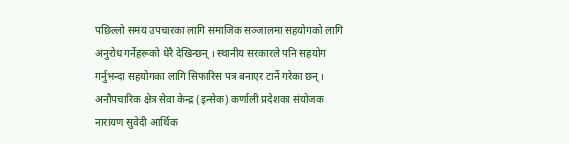पछिल्लो समय उपचारका लागि समाजिक सञ्जालमा सहयोगको लागि अनुरोध गर्नेहरूको धेरै देखिन्छन् । स्थानीय सरकारले पनि सहयोग गर्नुभन्दा सहयोगका लागि सिफारिस पत्र बनाएर टार्ने गरेका छन् । अनौपचारिक क्षेत्र सेवा केन्द्र (इन्सेक) कर्णाली प्रदेशका संयोजक नारायण सुवेदी आर्थिक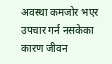अवस्था कमजोर भएर उपचार गर्न नसकेका कारण जीवन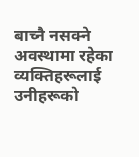बाच्नै नसक्ने अवस्थामा रहेका व्यक्तिहरूलाई उनीहरूको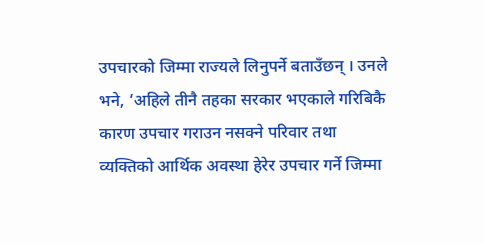उपचारको जिम्मा राज्यले लिनुपर्ने बताउँछन् । उनले भने, ‘अहिले तीनै तहका सरकार भएकाले गरिबिकै कारण उपचार गराउन नसक्ने परिवार तथा व्यक्तिको आर्थिक अवस्था हेरेर उपचार गर्ने जिम्मा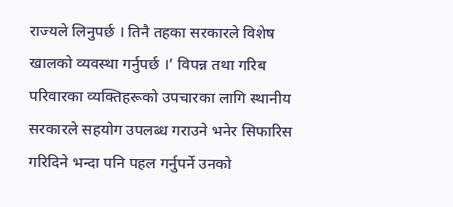राज्यले लिनुपर्छ । तिनै तहका सरकारले विशेष खालको व्यवस्था गर्नुपर्छ ।’ विपन्न तथा गरिब परिवारका व्यक्तिहरूको उपचारका लागि स्थानीय सरकारले सहयोग उपलब्ध गराउने भनेर सिफारिस गरिदिने भन्दा पनि पहल गर्नुपर्ने उनको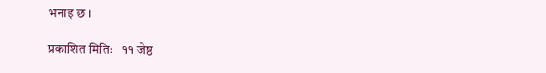भनाइ छ ।

प्रकाशित मितिः   ११ जेष्ठ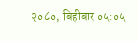२०८०, बिहीबार ०५:०५